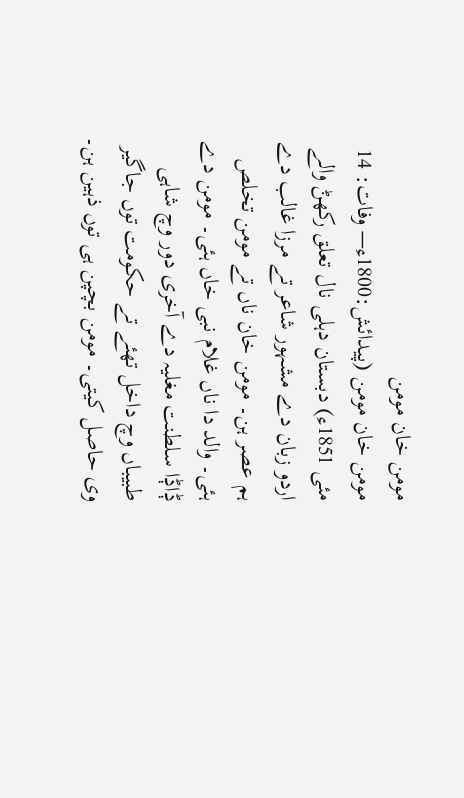مومن خان مومن
مومن خان مومن (پیدائش:1800ء— وفات: 14 مئی 1851ء) دبستان دہلی نال تعلق رکھݨ والے اردو زبان دے مشہور شاعر تے مرزا غالب دے ہم عصر ہن۔ مومن خان ناں تے مومن تخلص ہئی۔ والد دا ناں غلام نبی خاں ہئی۔ مومن دے ݙاݙا سلطنت مغلیہ دے آخری دور وچ شاہی طبیباں وچ داخل تھئے تے حکومت توں جاگیر وی حاصل کیتی۔ مومن بچپن ہی توں ذہین ہن۔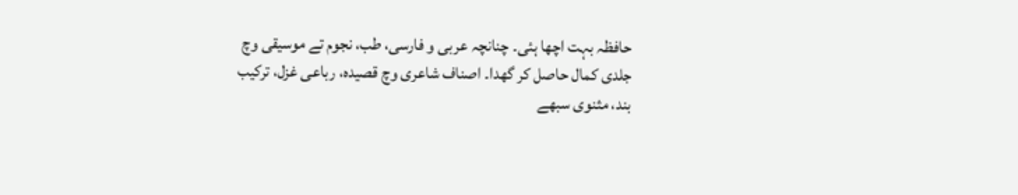حافظہ بہت اچھا ہئی۔ چنانچہ عربی و فارسی، طب، نجوم تے موسیقی وچ جلدی کمال حاصل کر گھدا۔ اصناف شاعری وچ قصیدہ، رباعی غزل، ترکیب بند، مثنوی سبھے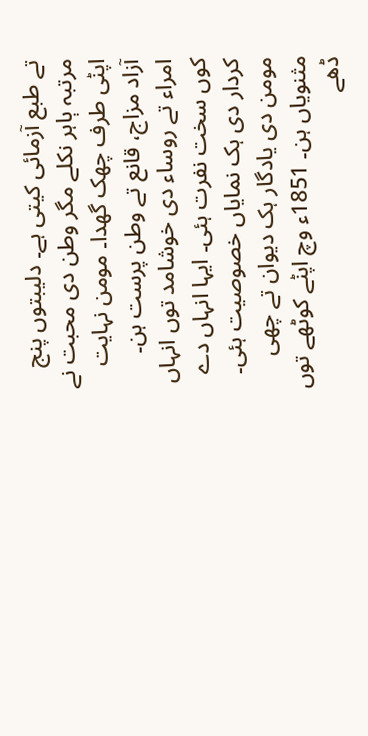تے طبع آزمائی کیتی ہے۔ دلیبتوں پنج مرتبہ ٻاہر نکلے مگر وطن دی محبت نے اپݨی طرف چھک گھدا۔ مومن نہایت آزاد مزاج، قانع تے وطن پرست ہن۔ امراء تے روساء دی خوشامد توں انہاں کوں سخت نفرت ہئی۔ ایہا انہاں دے کردار دی ہک نمایاں خصوصیت ہئی۔ مومن دی یادگار ہک دیوان تے چھی مثنویاں ہن۔ 1851ء وچ اپݨے کوٹھے توں ڈھے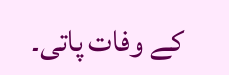کے وفات پاتی۔